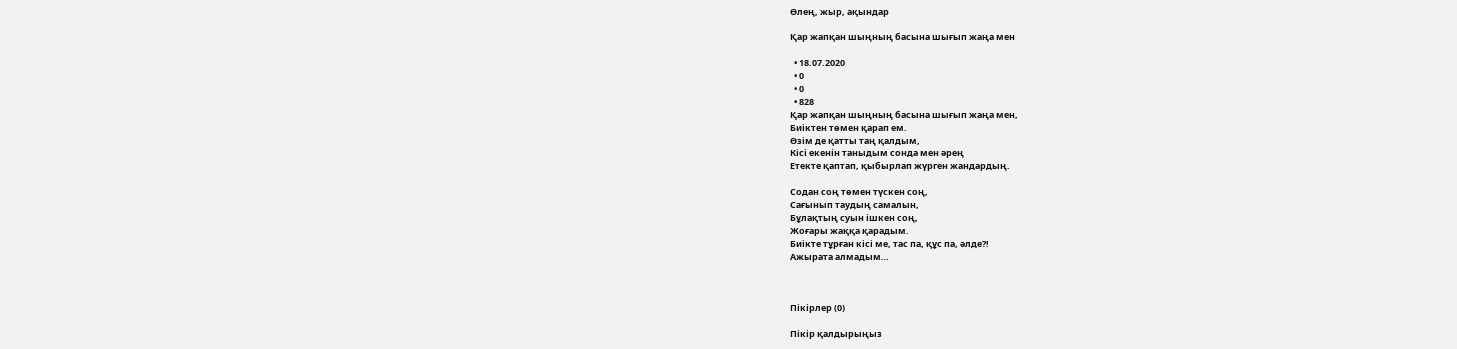Өлең, жыр, ақындар

Қар жапқан шыңның басына шығып жаңа мен

  • 18.07.2020
  • 0
  • 0
  • 828
Қар жапқан шыңның басына шығып жаңа мен,
Биіктен төмен қарап ем.
Өзім де қатты таң қалдым,
Кісі екенін таныдым сонда мен әрең
Етекте қаптап, қыбырлап жүрген жандардың.

Содан соң төмен түскен соң,
Сағынып таудың самалын,
Бұлақтың суын ішкен соң,
Жоғары жаққа қарадым.
Биікте тұрған кісі ме, тас па, құс па, әлде?!
Ажырата алмадым…



Пікірлер (0)

Пікір қалдырыңыз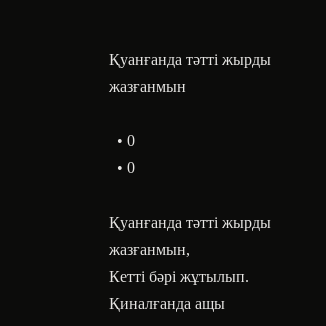Қуанғанда тәтті жырды жазғанмын

  • 0
  • 0

Қуанғанда тәтті жырды жазғанмын,
Кетті бәрі жұтылып.
Қиналғанда ащы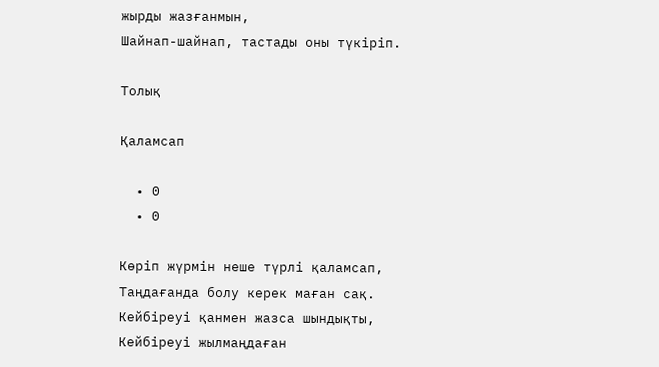жырды жазғанмын,
Шайнап-шайнап, тастады оны түкіріп.

Толық

Қаламсап

  • 0
  • 0

Көріп жүрмін неше түрлі қаламсап,
Таңдағанда болу керек маған сақ.
Кейбіреуі қанмен жазса шындықты,
Кейбіреуі жылмаңдаған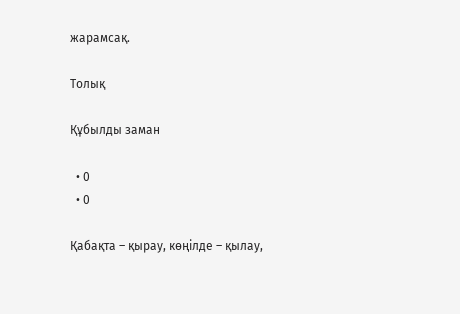жарамсақ.

Толық

Құбылды заман

  • 0
  • 0

Қабақта – қырау, көңілде – қылау,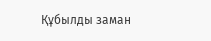Құбылды заман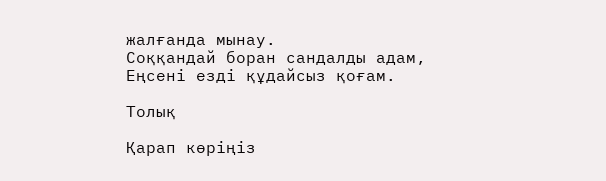жалғанда мынау.
Соққандай боран сандалды адам,
Еңсені езді құдайсыз қоғам.

Толық

Қарап көріңіз